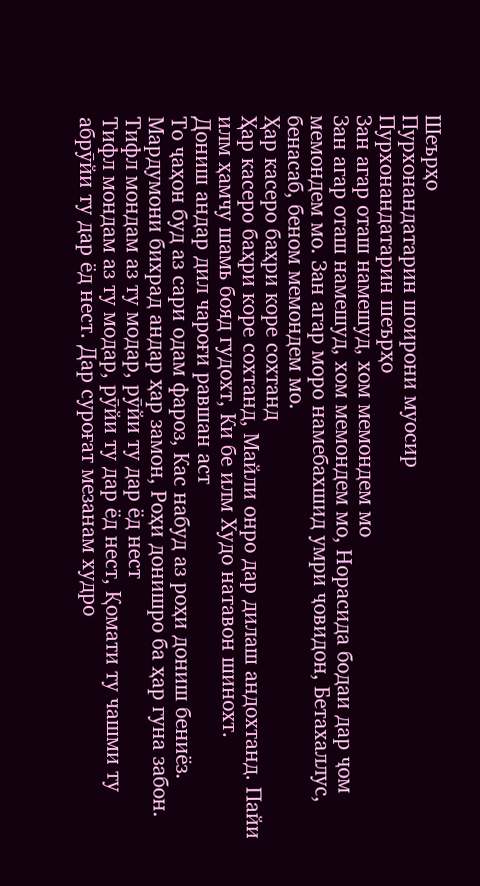Шеърҳо
Пурхонандатарин шоирони муосир
Пурхонандатарин шеърҳо
Зан агар оташ намешуд, хом мемондем мо
Зан агар оташ намешуд, хом мемондем мо, Норасида бодаи дар ҷом мемондем мо. Зан агар моро намебахшид умри ҷовидон, Бетахаллус, бенасаб, беном мемондем мо.
Ҳар касеро баҳри коре сохтанд
Ҳар касеро баҳри коре сохтанд, Майли онро дар дилаш андохтанд. Пайи илм ҳамчу шамь бояд гудохт, Ки бе илм Худо натавон шинохт.
Дониш андар дил чароғи равшан аст
То ҷаҳон буд аз сари одам фароз, Кас набуд аз роҳи дониш бениёз. Мардумони бихрад андар ҳар замон, Роҳи донишро ба ҳар гуна забон.
Тифл мондам аз ту модар, рӯйи ту дар ёд нест
Тифл мондам аз ту модар, рӯйи ту дар ёд нест, Қомати ту чашми ту абрӯйи ту дар ёд нест. Дар суроғат мезанам худро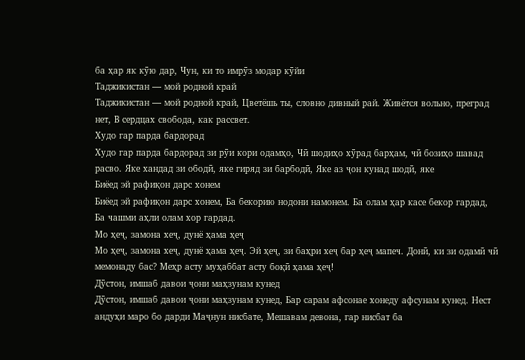ба ҳар як кӯю дар, Чун, ки то имрӯз модар кӯйи
Таджикистан — мой родной край
Таджикистан — мой родной край, Цветёшь ты, словно дивный рай. Живётся вольно, преград нет, В сердцах свобода, как рассвет.
Худо гар парда бардорад
Худо гар парда бардорад зи рӯи кори одамҳо, Чӣ шодиҳо хӯрад барҳам, чӣ бозиҳо шавад расво. Яке хандад зи ободӣ, яке гиряд зи барбодӣ, Яке аз ҷон кунад шодӣ, яке
Биёед эй рафиқон дарс хонем
Биёед эй рафиқон дарс хонем, Ба бекорию нодони намонем. Ба олам ҳар касе бекор гардад, Ба чашми аҳли олам хор гардад.
Мо ҳеҷ, замона хеҷ, дунё ҳама ҳеҷ
Мо ҳеҷ, замона хеҷ, дунё ҳама ҳеҷ. Эй ҳеҷ, зи баҳри хеҷ бар ҳеҷ мапеч. Донӣ, ки зи одамӣ чӣ мемонаду бас? Меҳр асту муҳаббат асту боқӣ ҳама ҳеҷ!
Дӯстон, имшаб давои ҷони маҳзунам кунед
Дӯстон, имшаб давои ҷони маҳзунам кунед, Бар сарам афсонае хонеду афсунам кунед. Нест андуҳи маро бо дарди Маҷнун нисбате, Мешавам девона, гар нисбат ба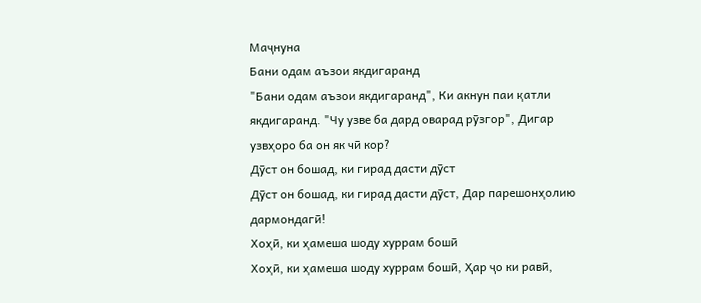Маҷнуна
Бани одам аъзои якдигаранд
"Бани одам аъзои якдигаранд", Ки акнун паи қатли якдигаранд. "Чу узве ба дард оварад рӯзгор", Дигар узвҳоро ба он як чӣ кор?
Дӯст он бошад, ки гирад дасти дӯст
Дӯст он бошад, ки гирад дасти дӯст, Дар парешонҳолию дармондагӣ!
Хоҳӣ, ки ҳамеша шоду хуррам бошӣ
Хоҳӣ, ки ҳамеша шоду хуррам бошӣ, Ҳар ҷо ки равӣ,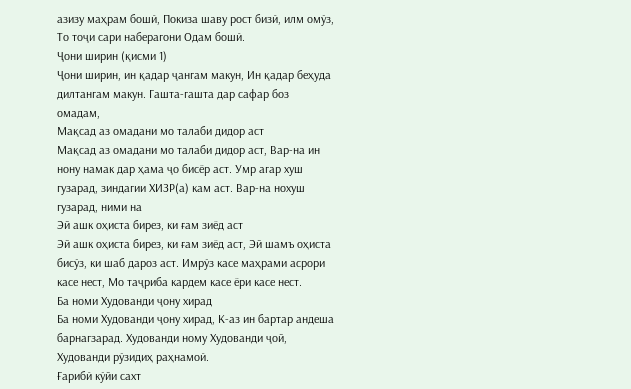азизу маҳрам бошӣ, Покиза шаву рост бизӣ, илм омӯз, То тоҷи сари наберагони Одам бошӣ.
Ҷони ширин (қисми 1)
Ҷони ширин, ин қадар ҷангам макун, Ин қадар беҳуда дилтангам макун. Гашта-гашта дар сафар боз омадам,
Мақсад аз омадани мо талаби дидор аст
Мақсад аз омадани мо талаби дидор аст, Вар-на ин нону намак дар ҳама ҷо бисёр аст. Умр агар хуш гузарад, зиндагии ХИЗР(а) кам аст. Вар-на нохуш гузарад, ними на
Эй ашк оҳиста бирез, ки ғам зиёд аст
Эй ашк оҳиста бирез, ки ғам зиёд аст, Эй шамъ оҳиста бисӯз, ки шаб дароз аст. Имрӯз касе маҳрами асрори касе нест, Мо таҷриба кардем касе ёри касе нест.
Ба номи Худованди ҷону хирад
Ба номи Худованди ҷону хирад, К-аз ин бартар андеша барнагзарад. Худованди ному Худованди ҷой, Худованди рӯзидиҳ раҳнамоӣ.
Ғарибӣ кӯйи сахт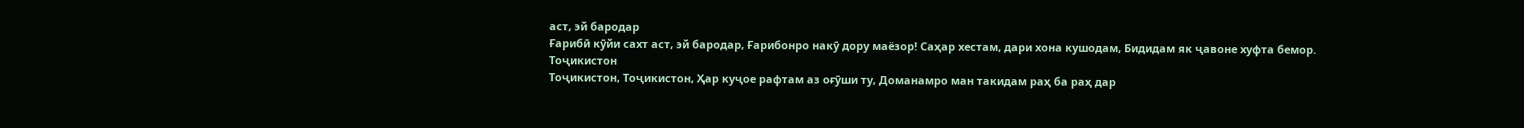аст, эй бародар
Ғарибӣ кӯйи сахт аст, эй бародар, Ғарибонро накӯ дору маёзор! Саҳар хестам, дари хона кушодам, Бидидам як ҷавоне хуфта бемор.
Тоҷикистон
Тоҷикистон, Тоҷикистон, Ҳар куҷое рафтам аз оғӯши ту, Доманамро ман такидам раҳ ба раҳ дар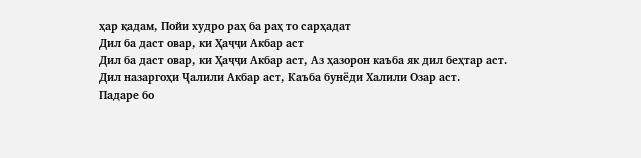ҳар қадам, Пойи худро раҳ ба раҳ то сарҳадат
Дил ба даст овар, ки Ҳаҷҷи Акбар аст
Дил ба даст овар, ки Ҳаҷҷи Акбар аст, Аз ҳазорон каъба як дил беҳтар аст. Дил назаргоҳи Ҷалили Акбар аст, Каъба бунёди Халили Озар аст.
Падаре бо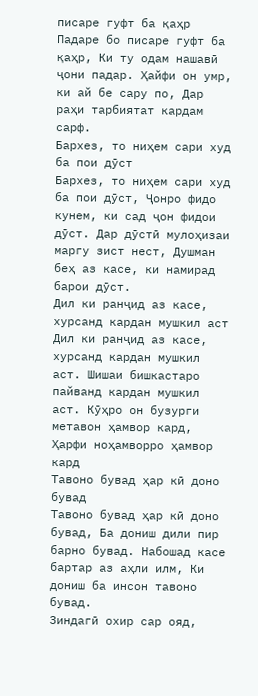писаре гуфт ба қаҳр
Падаре бо писаре гуфт ба қаҳр, Ки ту одам нашавӣ ҷони падар. Ҳайфи он умр, ки ай бе сару по, Дар раҳи тарбиятат кардам сарф.
Бархез, то ниҳем сари худ ба пои дӯст
Бархез, то ниҳем сари худ ба пои дӯст, Ҷонро фидо кунем, ки сад ҷон фидои дӯст. Дар дӯстӣ мулоҳизаи маргу зист нест, Душман беҳ аз касе, ки намирад барои дӯст.
Дил ки ранҷид аз касе, хурсанд кардан мушкил аст
Дил ки ранҷид аз касе, хурсанд кардан мушкил аст. Шишаи бишкастаро пайванд кардан мушкил аст. Кӯҳро он бузурги метавон ҳамвор кард, Ҳарфи ноҳамворро ҳамвор кард
Тавоно бувад ҳар кӣ доно бувад
Тавоно бувад ҳар кӣ доно бувад, Ба дониш дили пир барно бувад. Набошад касе бартар аз аҳли илм, Ки дониш ба инсон тавоно бувад.
Зиндагӣ охир сар ояд,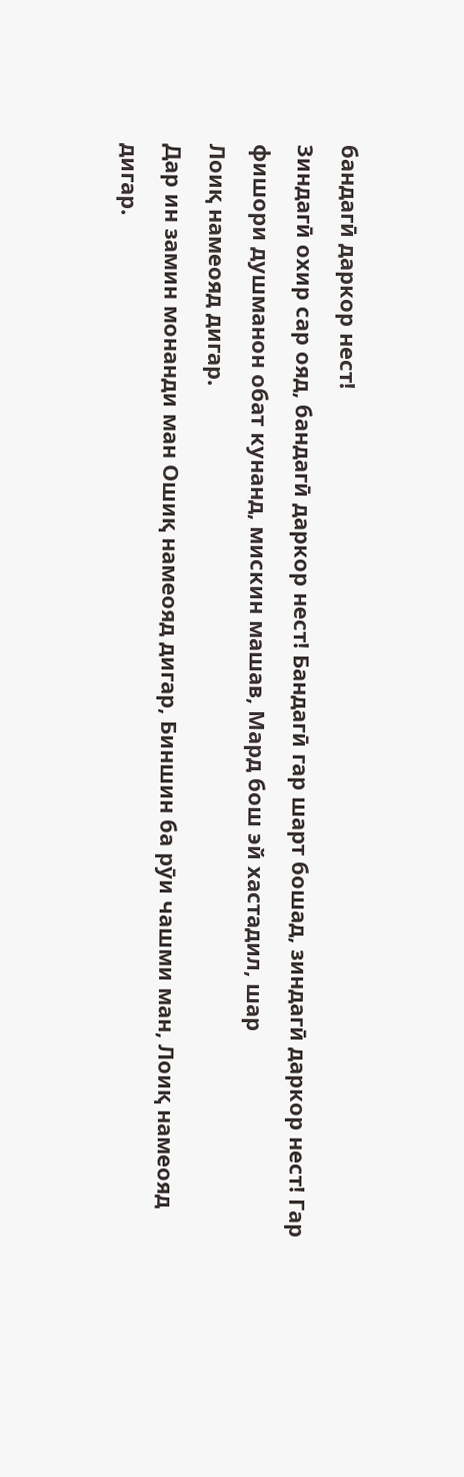бандагӣ даркор нест!
Зиндагӣ охир сар ояд, бандагӣ даркор нест! Бандагӣ гар шарт бошад, зиндагӣ даркор нест! Гар фишори душманон обат кунанд, мискин машав, Мард бош эй хастадил, шар
Лоиқ намеояд дигар.
Дар ин замин монанди ман Ошиқ намеояд дигар, Биншин ба рӯи чашми ман, Лоиқ намеояд дигар.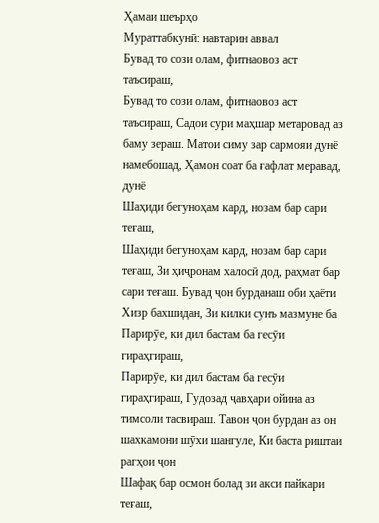Ҳамаи шеърҳо
Мураттабкунӣ: навтарин аввал
Бувад то сози олам, фитнаовоз аст таъсираш,
Бувад то сози олам, фитнаовоз аст таъсираш, Садои сури маҳшар метаровад аз баму зераш. Матои симу зар сармояи дунё намебошад, Ҳамон соат ба ғафлат меравад, дунё
Шаҳиди бегуноҳам кард, нозам бар сари теғаш,
Шаҳиди бегуноҳам кард, нозам бар сари теғаш, Зи ҳиҷронам халосӣ дод, раҳмат бар сари теғаш. Бувад ҷон бурданаш оби ҳаёти Хизр бахшидан, Зи килки сунъ мазмуне ба
Парирӯе, ки дил бастам ба гесӯи гираҳгираш,
Парирӯе, ки дил бастам ба гесӯи гираҳгираш, Гудозад ҷавҳари ойина аз тимсоли тасвираш. Тавон ҷон бурдан аз он шахкамони шӯхи шангуле, Ки баста риштаи рагҳои ҷон
Шафақ бар осмон болад зи акси пайкари теғаш,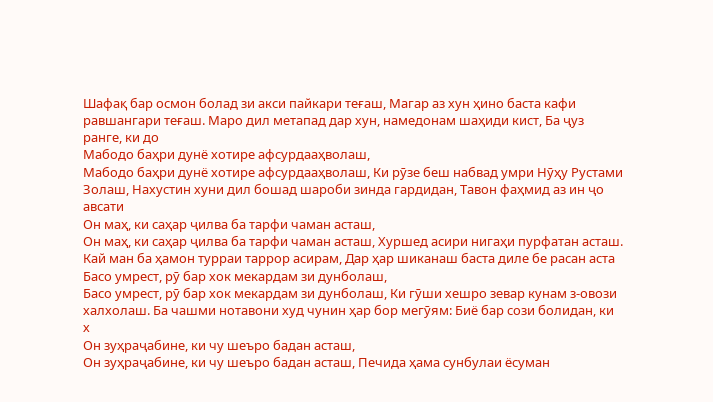Шафақ бар осмон болад зи акси пайкари теғаш, Магар аз хун ҳино баста кафи равшангари теғаш. Маро дил метапад дар хун, намедонам шаҳиди кист, Ба ҷуз ранге, ки до
Мабодо баҳри дунё хотире афсурдааҳволаш,
Мабодо баҳри дунё хотире афсурдааҳволаш, Ки рӯзе беш набвад умри Нӯҳу Рустами Золаш, Нахустин хуни дил бошад шароби зинда гардидан, Тавон фаҳмид аз ин ҷо авсати
Он маҳ, ки саҳар ҷилва ба тарфи чаман асташ,
Он маҳ, ки саҳар ҷилва ба тарфи чаман асташ, Хуршед асири нигаҳи пурфатан асташ. Кай ман ба ҳамон турраи таррор асирам, Дар ҳар шиканаш баста диле бе расан аста
Басо умрест, рӯ бар хок мекардам зи дунболаш,
Басо умрест, рӯ бар хок мекардам зи дунболаш, Ки гӯши хешро зевар кунам з-овози халхолаш. Ба чашми нотавони худ чунин ҳар бор мегӯям: Биё бар сози болидан, ки х
Он зуҳраҷабине, ки чу шеъро бадан асташ,
Он зуҳраҷабине, ки чу шеъро бадан асташ, Печида ҳама сунбулаи ёсуман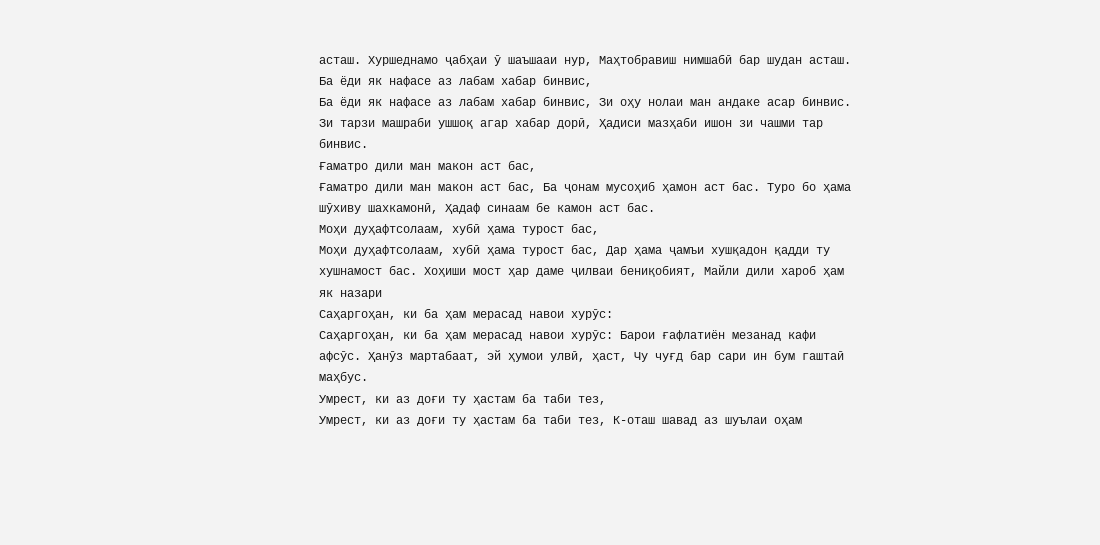асташ. Хуршеднамо ҷабҳаи ӯ шаъшааи нур, Маҳтобравиш нимшабӣ бар шудан асташ.
Ба ёди як нафасе аз лабам хабар бинвис,
Ба ёди як нафасе аз лабам хабар бинвис, Зи оҳу нолаи ман андаке асар бинвис. Зи тарзи машраби ушшоқ агар хабар дорӣ, Ҳадиси мазҳаби ишон зи чашми тар бинвис.
Ғаматро дили ман макон аст бас,
Ғаматро дили ман макон аст бас, Ба ҷонам мусоҳиб ҳамон аст бас. Туро бо ҳама шӯхиву шахкамонӣ, Ҳадаф синаам бе камон аст бас.
Моҳи дуҳафтсолаам, хубӣ ҳама турост бас,
Моҳи дуҳафтсолаам, хубӣ ҳама турост бас, Дар ҳама ҷамъи хушқадон қадди ту хушнамост бас. Хоҳиши мост ҳар даме ҷилваи бениқобият, Майли дили хароб ҳам як назари
Саҳаргоҳан, ки ба ҳам мерасад навои хурӯс:
Саҳаргоҳан, ки ба ҳам мерасад навои хурӯс: Барои ғафлатиён мезанад кафи афсӯс. Ҳанӯз мартабаат, эй ҳумои улвӣ, ҳаст, Чу чуғд бар сари ин бум гаштаӣ маҳбус.
Умрест, ки аз доғи ту ҳастам ба таби тез,
Умрест, ки аз доғи ту ҳастам ба таби тез, К-оташ шавад аз шуълаи оҳам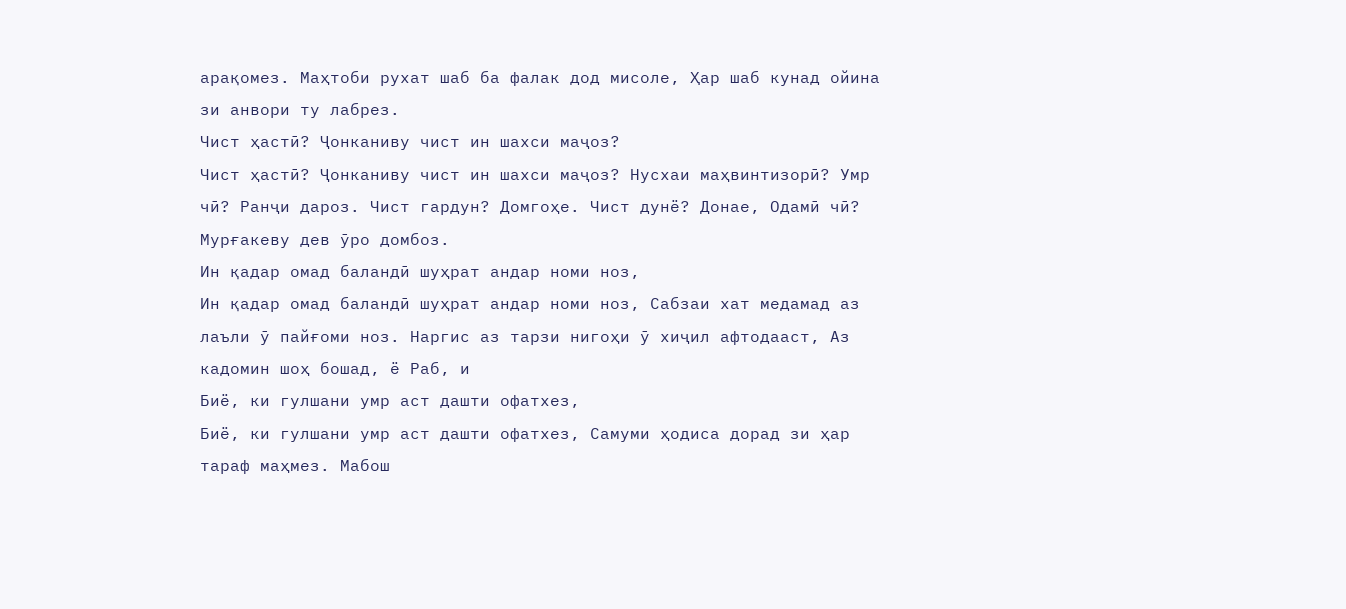арақомез. Маҳтоби рухат шаб ба фалак дод мисоле, Ҳар шаб кунад ойина зи анвори ту лабрез.
Чист ҳастӣ? Ҷонканиву чист ин шахси маҷоз?
Чист ҳастӣ? Ҷонканиву чист ин шахси маҷоз? Нусхаи маҳвинтизорӣ? Умр чӣ? Ранҷи дароз. Чист гардун? Домгоҳе. Чист дунё? Донае, Одамӣ чӣ? Мурғакеву дев ӯро домбоз.
Ин қадар омад баландӣ шуҳрат андар номи ноз,
Ин қадар омад баландӣ шуҳрат андар номи ноз, Сабзаи хат медамад аз лаъли ӯ пайғоми ноз. Наргис аз тарзи нигоҳи ӯ хиҷил афтодааст, Аз кадомин шоҳ бошад, ё Раб, и
Биё, ки гулшани умр аст дашти офатхез,
Биё, ки гулшани умр аст дашти офатхез, Самуми ҳодиса дорад зи ҳар тараф маҳмез. Мабош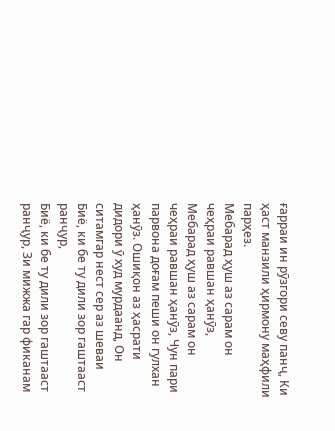ғарраи ин рӯзгори севу панҷ, Ки ҳаст манзили ҳирмону маҳфили парҳез.
Мебарад ҳуш аз сарам он чеҳраи равшан ҳанӯз,
Мебарад ҳуш аз сарам он чеҳраи равшан ҳанӯз, Чун пари парвона доғам пеши он гулхан ҳанӯз. Ошиқон аз ҳасрати дидори ӯ худ мурдаанд, Он ситамгар нест сер аз шеваи
Биё, ки бе ту дили зор гаштааст ранҷур,
Биё, ки бе ту дили зор гаштааст ранҷур, Зи мижжа гар фиканам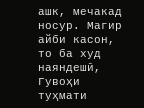ашк, мечакад носур. Магир айби касон, то ба худ наяндешӣ, Гувоҳи туҳмати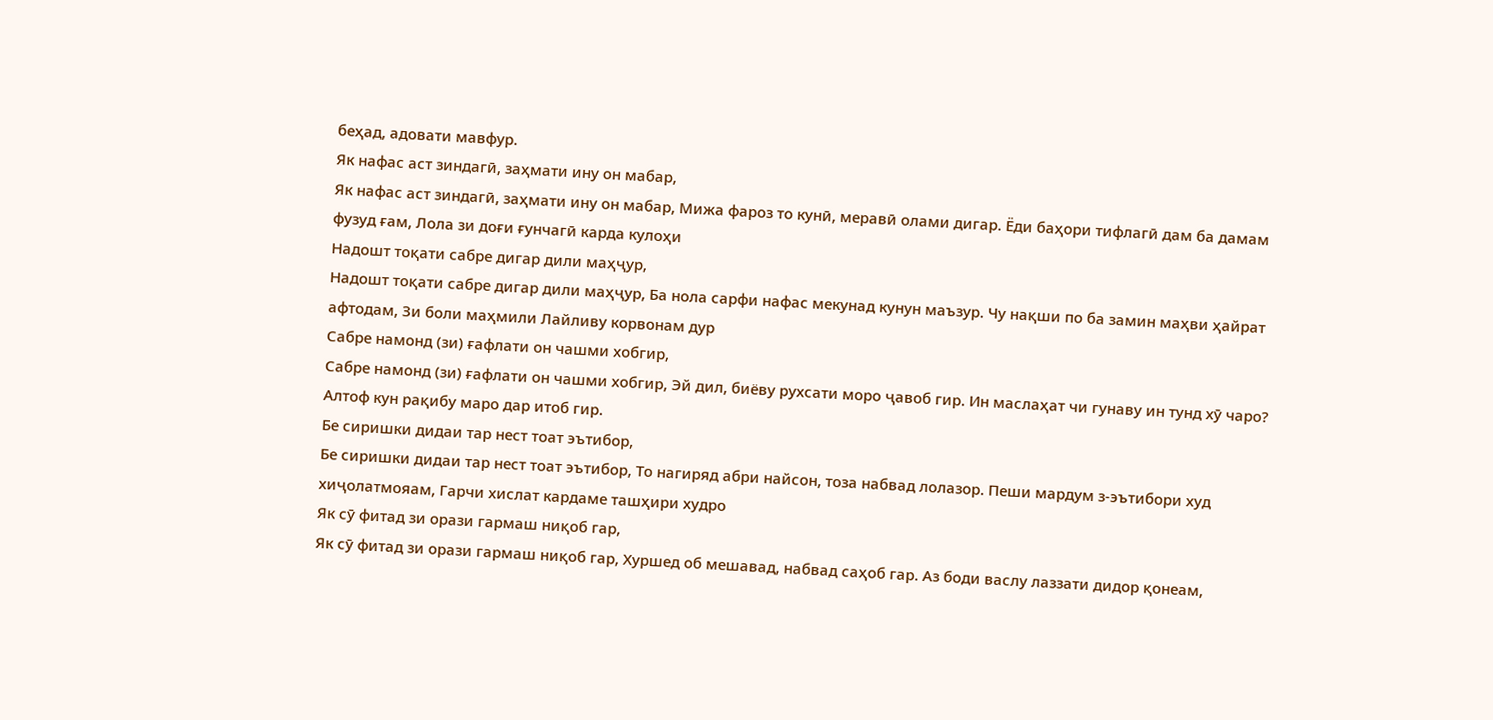беҳад, адовати мавфур.
Як нафас аст зиндагӣ, заҳмати ину он мабар,
Як нафас аст зиндагӣ, заҳмати ину он мабар, Мижа фароз то кунӣ, меравӣ олами дигар. Ёди баҳори тифлагӣ дам ба дамам фузуд ғам, Лола зи доғи ғунчагӣ карда кулоҳи
Надошт тоқати сабре дигар дили маҳҷур,
Надошт тоқати сабре дигар дили маҳҷур, Ба нола сарфи нафас мекунад кунун маъзур. Чу нақши по ба замин маҳви ҳайрат афтодам, Зи боли маҳмили Лайливу корвонам дур
Сабре намонд (зи) ғафлати он чашми хобгир,
Сабре намонд (зи) ғафлати он чашми хобгир, Эй дил, биёву рухсати моро ҷавоб гир. Ин маслаҳат чи гунаву ин тунд хӯ чаро? Алтоф кун рақибу маро дар итоб гир.
Бе сиришки дидаи тар нест тоат эътибор,
Бе сиришки дидаи тар нест тоат эътибор, То нагиряд абри найсон, тоза набвад лолазор. Пеши мардум з-эътибори худ хиҷолатмояам, Гарчи хислат кардаме ташҳири худро
Як сӯ фитад зи орази гармаш ниқоб гар,
Як сӯ фитад зи орази гармаш ниқоб гар, Хуршед об мешавад, набвад саҳоб гар. Аз боди васлу лаззати дидор қонеам,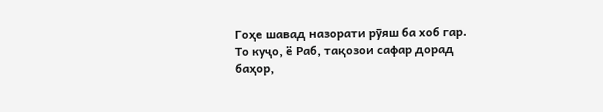Гоҳе шавад назорати рӯяш ба хоб гар.
То куҷо, ё Раб, тақозои сафар дорад баҳор,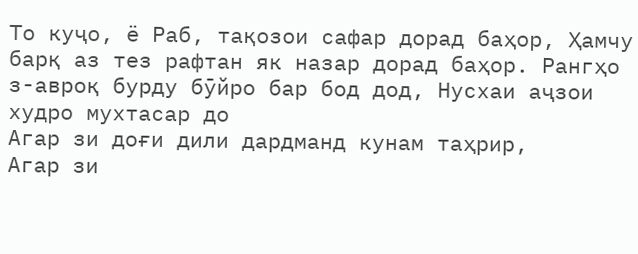То куҷо, ё Раб, тақозои сафар дорад баҳор, Ҳамчу барқ аз тез рафтан як назар дорад баҳор. Рангҳо з-авроқ бурду бӯйро бар бод дод, Нусхаи аҷзои худро мухтасар до
Агар зи доғи дили дардманд кунам таҳрир,
Агар зи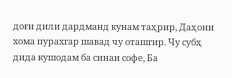доғи дили дардманд кунам таҳрир, Даҳони хома пурахгар шавад чу оташгир. Чу субҳ дида кушодам ба синаи софе, Ба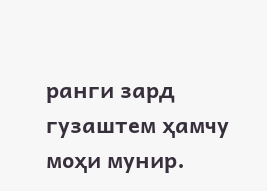ранги зард гузаштем ҳамчу моҳи мунир.